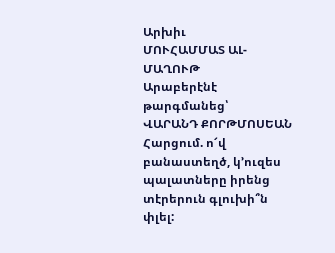Արխիւ
ՄՈՒՀԱՄՄԱՏ ԱԼ-ՄԱՂՈՒԹ
Արաբերէնէ թարգմանեց՝
ՎԱՐԱՆԴ ՔՈՐԹՄՈՍԵԱՆ
Հարցում. ո՜վ բանաստեղծ, կ՚ուզես պալատները իրենց տէրերուն գլուխի՞ն փլել: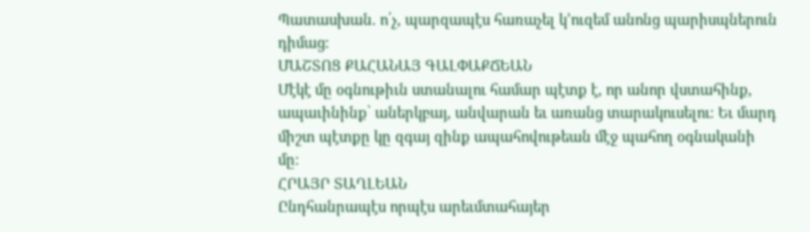Պատասխան. ո՛չ, պարզապէս հառաչել կ՚ուզեմ անոնց պարիսպներուն դիմաց:
ՄԱՇՏՈՑ ՔԱՀԱՆԱՅ ԳԱԼՓԱՔՃԵԱՆ
Մէկէ մը օգնութիւն ստանալու համար պէտք է, որ անոր վստահինք, ապաւինինք՝ աներկբայ, անվարան եւ առանց տարակուսելու։ Եւ մարդ միշտ պէտքը կը զգայ զինք ապահովութեան մէջ պահող օգնականի մը։
ՀՐԱՅՐ ՏԱՂԼԵԱՆ
Ընդհանրապէս որպէս արեւմտահայեր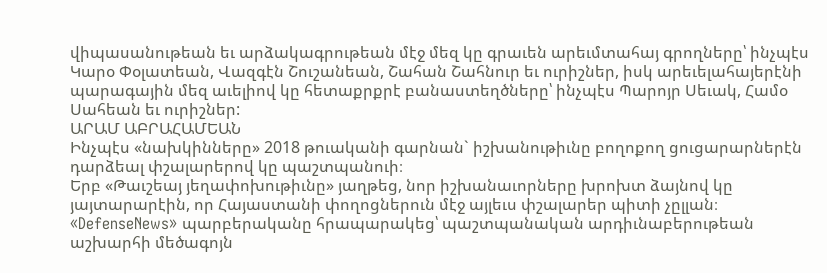վիպասանութեան եւ արձակագրութեան մէջ մեզ կը գրաւեն արեւմտահայ գրողները՝ ինչպէս Կարօ Փօլատեան, Վազգէն Շուշանեան, Շահան Շահնուր եւ ուրիշներ, իսկ արեւելահայերէնի պարագային մեզ աւելիով կը հետաքրքրէ բանաստեղծները՝ ինչպէս Պարոյր Սեւակ, Համօ Սահեան եւ ուրիշներ:
ԱՐԱՄ ԱԲՐԱՀԱՄԵԱՆ
Ինչպէս «նախկինները» 2018 թուականի գարնան` իշխանութիւնը բողոքող ցուցարարներէն դարձեալ փշալարերով կը պաշտպանուի։
Երբ «Թաւշեայ յեղափոխութիւնը» յաղթեց, նոր իշխանաւորները խրոխտ ձայնով կը յայտարարէին, որ Հայաստանի փողոցներուն մէջ այլեւս փշալարեր պիտի չըլլան։
«DefenseNews» պարբերականը հրապարակեց՝ պաշտպանական արդիւնաբերութեան աշխարհի մեծագոյն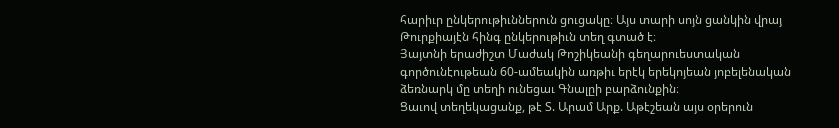հարիւր ընկերութիւններուն ցուցակը։ Այս տարի սոյն ցանկին վրայ Թուրքիայէն հինգ ընկերութիւն տեղ գտած է։
Յայտնի երաժիշտ Մաժակ Թոշիկեանի գեղարուեստական գործունէութեան 60-ամեակին առթիւ երէկ երեկոյեան յոբելենական ձեռնարկ մը տեղի ունեցաւ Գնալըի բարձունքին։
Ցաւով տեղեկացանք, թէ Տ. Արամ Արք. Աթէշեան այս օրերուն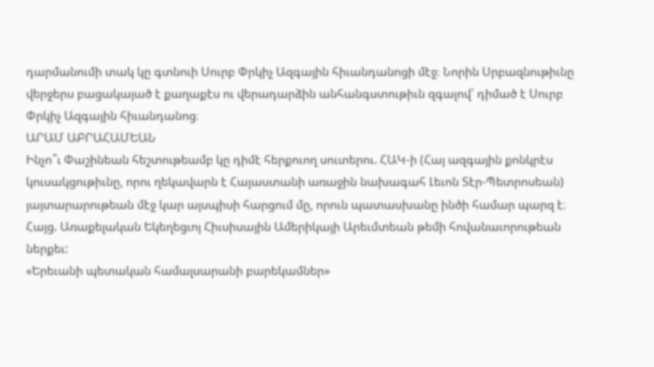դարմանումի տակ կը գտնուի Սուրբ Փրկիչ Ազգային հիւանդանոցի մէջ։ Նորին Սրբազնութիւնը վերջերս բացակայած է քաղաքէս ու վերադարձին անհանգստութիւն զգալով՝ դիմած է Սուրբ Փրկիչ Ազգային հիւանդանոց։
ԱՐԱՄ ԱԲՐԱՀԱՄԵԱՆ
Ինչո՞ւ Փաշինեան հեշտութեամբ կը դիմէ հերքուող սուտերու. ՀԱԿ-ի (Հայ ազգային քոնկրէս կուսակցութիւնը, որու ղեկավարն է Հայաստանի առաջին նախագահ Լեւոն Տէր-Պետրոսեան) յայտարարութեան մէջ կար այսպիսի հարցում մը, որուն պատասխանը ինծի համար պարզ է։
Հայց. Առաքելական Եկեղեցւոյ Հիւսիսային Ամերիկայի Արեւմտեան թեմի հովանաւորութեան ներքեւ:
«Երեւանի պետական համալսարանի բարեկամներ»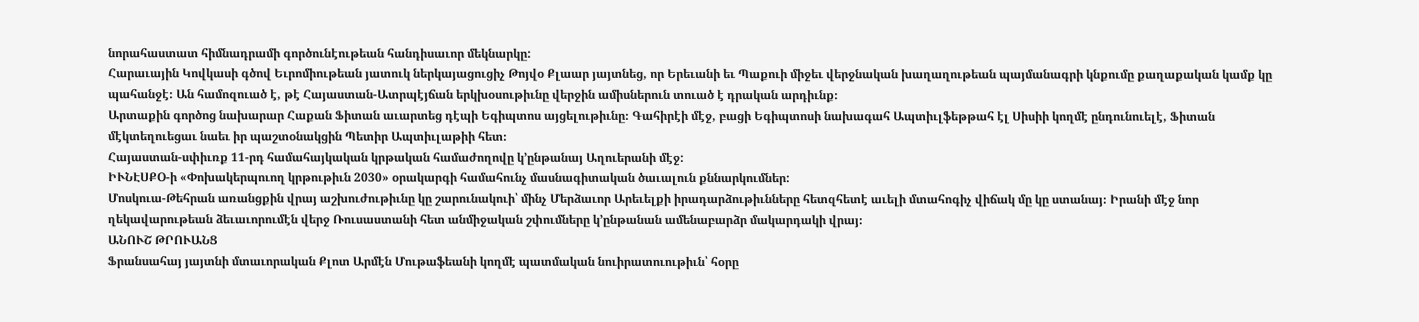նորահաստատ հիմնադրամի գործունէութեան հանդիսաւոր մեկնարկը:
Հարաւային Կովկասի գծով Եւրոմիութեան յատուկ ներկայացուցիչ Թոյվօ Քլաար յայտնեց, որ Երեւանի եւ Պաքուի միջեւ վերջնական խաղաղութեան պայմանագրի կնքումը քաղաքական կամք կը պահանջէ։ Ան համոզուած է, թէ Հայաստան-Ատրպէյճան երկխօսութիւնը վերջին ամիսներուն տուած է դրական արդիւնք։
Արտաքին գործոց նախարար Հաքան Ֆիտան աւարտեց դէպի Եգիպտոս այցելութիւնը։ Գահիրէի մէջ, բացի Եգիպտոսի նախագահ Ապտիւլֆեթթահ էլ Սիսիի կողմէ ընդունուելէ, Ֆիտան մէկտեղուեցաւ նաեւ իր պաշտօնակցին Պետիր Ապտիւլաթիի հետ։
Հայաստան-սփիւռք 11-րդ համահայկական կրթական համաժողովը կ՚ընթանայ Աղուերանի մէջ:
ԻՒՆԷՍՔՕ-ի «Փոխակերպուող կրթութիւն 2030» օրակարգի համահունչ մասնագիտական ծաւալուն քննարկումներ:
Մոսկուա-Թեհրան առանցքին վրայ աշխուժութիւնը կը շարունակուի՝ մինչ Մերձաւոր Արեւելքի իրադարձութիւնները հետզհետէ աւելի մտահոգիչ վիճակ մը կը ստանայ։ Իրանի մէջ նոր ղեկավարութեան ձեւաւորումէն վերջ Ռուսաստանի հետ անմիջական շփումները կ՚ընթանան ամենաբարձր մակարդակի վրայ։
ԱՆՈՒՇ ԹՐՈՒԱՆՑ
Ֆրանսահայ յայտնի մտաւորական Քլոտ Արմէն Մութաֆեանի կողմէ պատմական նուիրատուութիւն՝ հօրը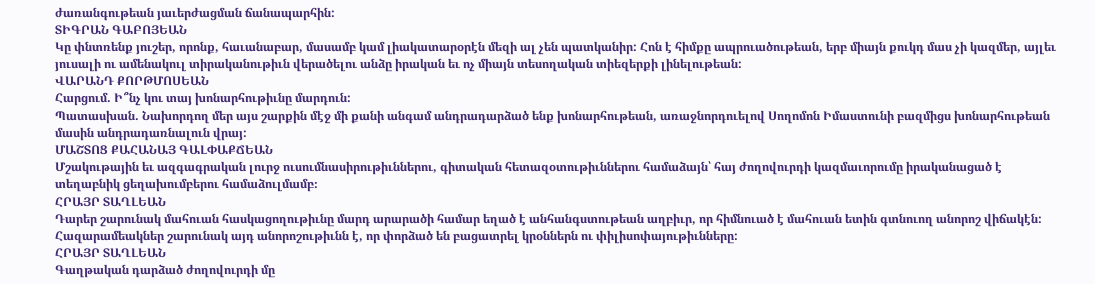ժառանգութեան յաւերժացման ճանապարհին:
ՏԻԳՐԱՆ ԳԱԲՈՅԵԱՆ
Կը փնտռենք յուշեր, որոնք, հաւանաբար, մասամբ կամ լիակատարօրէն մեզի ալ չեն պատկանիր: Հոն է հիմքը ապրուածութեան, երբ միայն քուկդ մաս չի կազմեր, այլեւ յուսալի ու ամենակուլ տիրականութիւն վերածելու անձը իրական եւ ոչ միայն տեսողական տիեզերքի լինելութեան:
ՎԱՐԱՆԴ ՔՈՐԹՄՈՍԵԱՆ
Հարցում. Ի՞նչ կու տայ խոնարհութիւնը մարդուն:
Պատասխան. Նախորդող մեր այս շարքին մէջ մի քանի անգամ անդրադարձած ենք խոնարհութեան, առաջնորդուելով Սողոմոն Իմաստունի բազմիցս խոնարհութեան մասին անդրադառնալուն վրայ:
ՄԱՇՏՈՑ ՔԱՀԱՆԱՅ ԳԱԼՓԱՔՃԵԱՆ
Մշակութային եւ ազգագրական լուրջ ուսումնասիրութիւններու, գիտական հետազօտութիւններու համաձայն՝ հայ ժողովուրդի կազմաւորումը իրականացած է տեղաբնիկ ցեղախումբերու համաձուլմամբ։
ՀՐԱՅՐ ՏԱՂԼԵԱՆ
Դարեր շարունակ մահուան հասկացողութիւնը մարդ արարածի համար եղած է անհանգստութեան աղբիւր, որ հիմնուած է մահուան ետին գտնուող անորոշ վիճակէն: Հազարամեակներ շարունակ այդ անորոշութիւնն է, որ փորձած են բացատրել կրօններն ու փիլիսոփայութիւնները:
ՀՐԱՅՐ ՏԱՂԼԵԱՆ
Գաղթական դարձած ժողովուրդի մը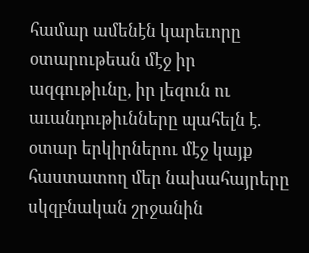համար ամենէն կարեւորը օտարութեան մէջ իր ազգութիւնը, իր լեզուն ու աւանդութիւնները պահելն է. օտար երկիրներու մէջ կայք հաստատող մեր նախահայրերը սկզբնական շրջանին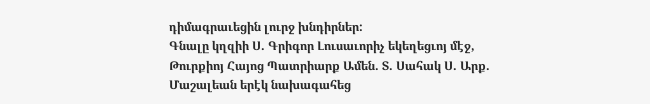դիմագրաւեցին լուրջ խնդիրներ:
Գնալը կղզիի Ս. Գրիգոր Լուսաւորիչ եկեղեցւոյ մէջ, Թուրքիոյ Հայոց Պատրիարք Ամեն. Տ. Սահակ Ս. Արք. Մաշալեան երէկ նախագահեց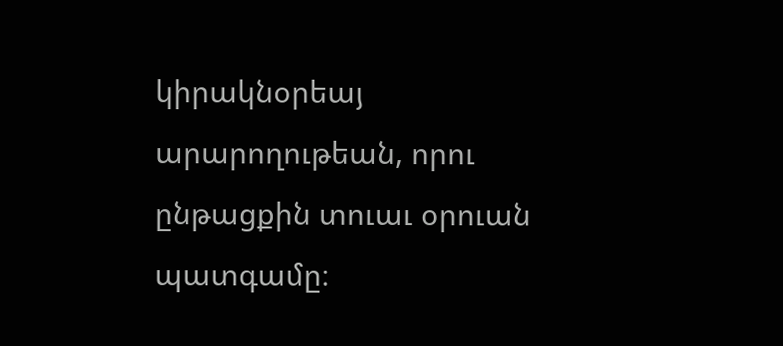կիրակնօրեայ արարողութեան, որու ընթացքին տուաւ օրուան պատգամը։